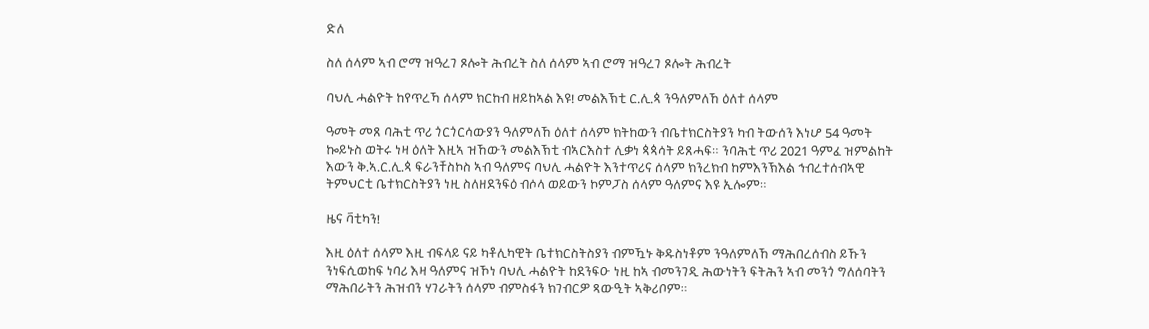ድለ

ስለ ሰላም ኣብ ሮማ ዝዓረገ ጾሎት ሕብረት ስለ ሰላም ኣብ ሮማ ዝዓረገ ጾሎት ሕብረት

ባህሊ ሓልዮት ከየጥረኻ ሰላም ክርከብ ዘይከኣል እዩ! መልእኽቲ ር.ሊ.ጳ ንዓለምለኸ ዕለተ ሰላም

ዓመት መጸ ባሕቲ ጥሪ ጎርጎርሳውያን ዓለምለኸ ዕለተ ሰላም ክትከውን ብቤተክርስትያን ካብ ትውሰን እነሆ 54 ዓመት ኰይኑስ ወትሩ ነዛ ዕለት እዚኣ ዝኸውን መልእኽቲ ብኣርእስተ ሊቃነ ጳጳሳት ይጸሓፍ። ንባሕቲ ጥሪ 2021 ዓምፈ ዝምልከት እውን ቅ.ኣ.ር.ሊ.ጳ ፍራንቸስኮስ ኣብ ዓለምና ባህሊ ሓልዮት እንተጥሪና ሰላም ክንረክብ ከምእንኽእል ኅብረተሰብኣዊ ትምህርቲ ቤተክርስትያን ነዚ ስለዘደንፍዕ ብሶላ ወይውን ኮምፓስ ሰላም ዓለምና እዩ ኢሎም።

ዜና ቫቲካን!

እዚ ዕለተ ሰላም እዚ ብፍላይ ናይ ካቶሊካዊት ቤተክርስትስያን ብምዃኑ ቅዱስነቶም ንዓለምለኸ ማሕበረሰብስ ይኹን ንነፍሲወከፍ ነባሪ እዛ ዓለምና ዝኾነ ባህሊ ሓልዮት ከደንፍዑ ነዚ ከኣ ብመንገዲ ሕውነትን ፍትሕን ኣብ መንጎ ግለሰባትን ማሕበራትን ሕዝብን ሃገራትን ሰላም ብምስፋን ክገብርዎ ጻውዒት ኣቅሪቦም።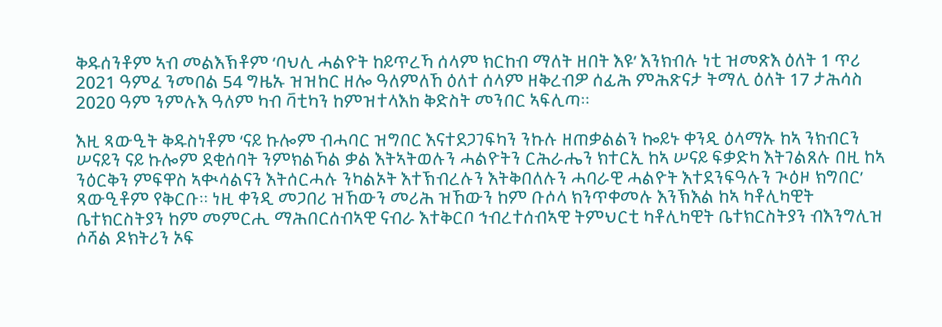ቅዱሰንቶም ኣብ መልእኽቶም ‘ባህሊ ሓልዮት ከይጥረኻ ሰላም ክርከብ ማለት ዘበት እዩ’ እንክብሉ ነቲ ዝመጽእ ዕለት 1 ጥሪ 2021 ዓምፈ ንመበል 54 ግዜኡ ዝዝከር ዘሎ ዓለምለኸ ዕለተ ሰላም ዘቅረብዎ ሰፊሕ ምሕጽናታ ትማሊ ዕለት 17 ታሕሳስ 2020 ዓም ንምሉእ ዓለም ካብ ቫቲካን ከምዝተላእከ ቅድስት መንበር ኣፍሊጣ።

እዚ ጻውዒት ቅዱስነቶም ‘ናይ ኩሎም ብሓባር ዝግበር እናተደጋገፍካን ንኩሉ ዘጠቃልልን ኰይኑ ቀንዲ ዕላማኡ ከኣ ንክብርን ሠናይን ናይ ኩሎም ደቂሰባት ንምክልኻል ቃል እትኣትወሉን ሓልዮትን ርሕራሔን ክተርኢ ከኣ ሠናይ ፍቃድካ እትገልጸሉ በዚ ከኣ ንዕርቅን ምፍዋስ ኣቊሳልናን እትሰርሓሉ ንካልኦት እተኽብረሉን እትቅበለሉን ሓባራዊ ሓልዮት እተደንፍዓሉን ጒዕዞ ክግበር’ ጻውዒቶም የቅርቡ። ነዚ ቀንዲ መጋበሪ ዝኸውን መሪሕ ዝኸውን ከም ቡሶላ ክንጥቀመሉ እንኽእል ከኣ ካቶሊካዊት ቤተክርስትያን ከም መምርሒ ማሕበርሰብኣዊ ናብራ እተቅርቦ ኅብረተሰብኣዊ ትምህርቲ ካቶሊካዊት ቤተክርስትያን ብእንግሊዝ ሶሻል ዶክትሪን ኦፍ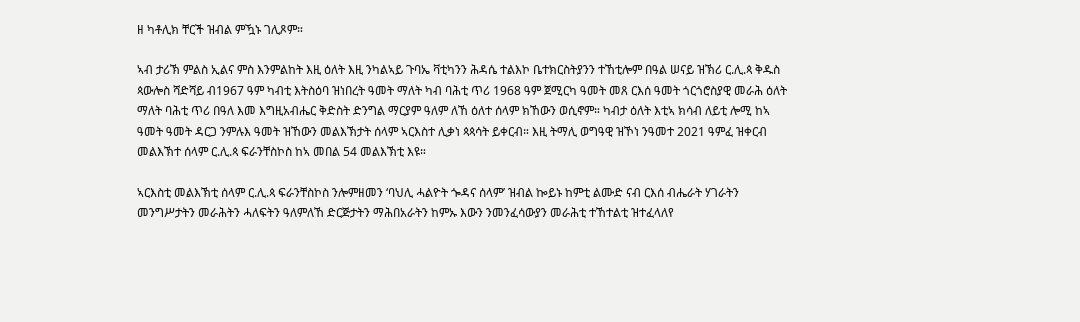ዘ ካቶሊክ ቸርች ዝብል ምዃኑ ገሊጾም።

ኣብ ታሪኽ ምልስ ኢልና ምስ እንምልከት እዚ ዕለት እዚ ንካልኣይ ጉባኤ ቫቲካንን ሕዳሴ ተልእኮ ቤተክርስትያንን ተኸቲሎም በዓል ሠናይ ዝኽሪ ር.ሊ.ጳ ቅዱስ ጳውሎስ ሻድሻይ ብ1967 ዓም ካብቲ እትስዕባ ዝነበረት ዓመት ማለት ካብ ባሕቲ ጥሪ 1968 ዓም ጀሚርካ ዓመት መጸ ርእሰ ዓመት ጎርጎሮስያዊ መራሕ ዕለት ማለት ባሕቲ ጥሪ በዓለ እመ እግዚአብሔር ቅድስት ድንግል ማርያም ዓለም ለኸ ዕለተ ሰላም ክኸውን ወሲኖም። ካብታ ዕለት እቲኣ ክሳብ ለይቲ ሎሚ ከኣ ዓመት ዓመት ዳርጋ ንምሉእ ዓመት ዝኸውን መልእኽታት ሰላም ኣርእስተ ሊቃነ ጳጳሳት ይቀርብ። እዚ ትማሊ ወግዓዊ ዝኾነ ንዓመተ 2021 ዓምፈ ዝቀርብ መልእኽተ ሰላም ር.ሊ.ጳ ፍራንቸስኮስ ከኣ መበል 54 መልእኽቲ እዩ።

ኣርእስቲ መልእኽቲ ሰላም ር.ሊ.ጳ ፍራንቸስኮስ ንሎምዘመን ‘ባህሊ ሓልዮት ጐዳና ሰላም’ ዝብል ኰይኑ ከምቲ ልሙድ ናብ ርእሰ ብሔራት ሃገራትን መንግሥታትን መራሕትን ሓለፍትን ዓለምለኸ ድርጅታትን ማሕበአራትን ከምኡ እውን ንመንፈሳውያን መራሕቲ ተኸተልቲ ዝተፈላለየ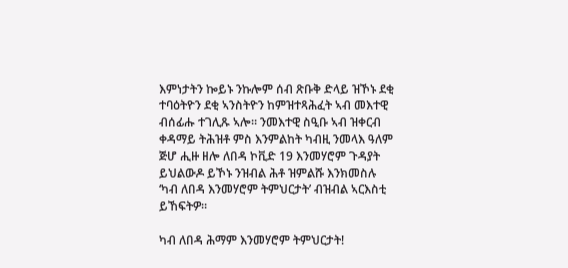እምነታትን ኰይኑ ንኩሎም ሰብ ጽቡቅ ድላይ ዝኾኑ ደቂ ተባዕትዮን ደቂ ኣንስትዮን ከምዝተጻሕፈት ኣብ መእተዊ ብሰፊሑ ተገሊጹ ኣሎ። ንመእተዊ ስዒቡ ኣብ ዝቀርብ ቀዳማይ ትሕዝቶ ምስ እንምልከት ካብዚ ንመላእ ዓለም ጅሆ ሒዙ ዘሎ ለበዳ ኮቪድ 19 እንመሃሮም ጉዳያት ይህልውዶ ይኾኑ ንዝብል ሕቶ ዝምልሹ እንክመስሉ ‘ካብ ለበዳ እንመሃሮም ትምህርታት’ ብዝብል ኣርእስቲ ይኸፍትዎ።

ካብ ለበዳ ሕማም እንመሃሮም ትምህርታት!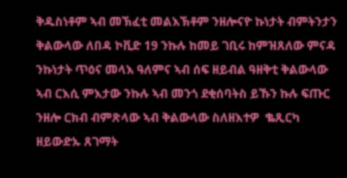ቅዱስነቶም ኣብ መኽፈቲ መልእኽቶም ንዘሎናዮ ኩነታት ብምትንታን ቅልውላው ለበዳ ኮቪድ 19 ንኩሉ ከመይ ገቢሩ ከምዝጸለው ምናዳ ንኩነታት ጥዕና መላእ ዓለምና ኣብ ሰፍ ዘይብል ዓዘቅቲ ቅልውላው ኣብ ርእሲ ምእታው ንኩሉ ኣብ መንጎ ደቂሰባትስ ይኹን ኩሉ ፍጡር ንዘሎ ርክብ ብምጽላው ኣብ ቅልውላው ስለዘእተዎ  ቈጺርካ ዘይውድኡ ጸገማት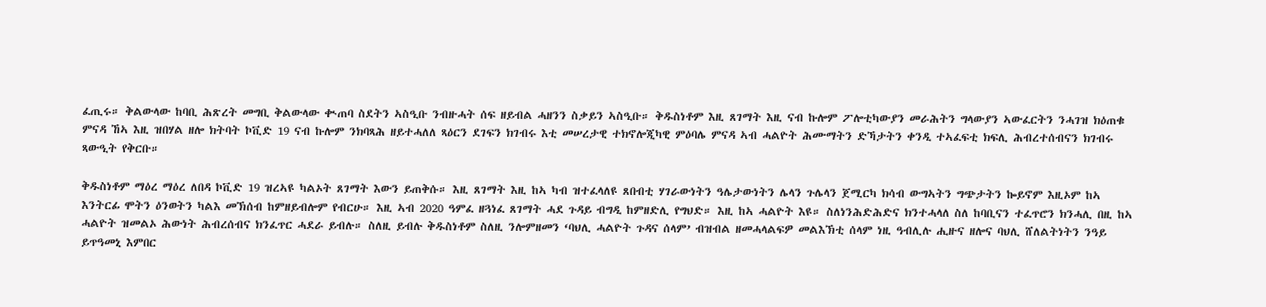ፈጢሩ። ቅልውላው ከባቢ ሕጽረት መግቢ ቅልውላው ቊጠባ ስደትን ኣስዒቡ ንብዙሓት ሰፍ ዘይብል ሓዘንን ስቃይን ኣስዒቡ። ቅዱስነቶም እዚ ጸገማት እዚ ናብ ኩሎም ፖሎቲካውያን መራሕትን ግላውያን ኣውፈርትን ንሓገዝ ክዕጠቁ ምናዳ ኸኣ እዚ ዝበሃል ዘሎ ክትባት ኮቪድ 19 ናብ ኩሎም ንክባጻሕ ዘይተሓለለ ጻዕርን ደገፍን ክገብሩ እቲ መሠረታዊ ተክኖሎጂካዊ ምዕባሌ ምናዳ ኣብ ሓልዮት ሕሙማትን ድኻታትን ቀንዲ ተኣፈፍቲ ክፍሊ ሕብረተሰብናን ክገብሩ ጻውዒት የቅርቡ።

ቅዱስነቶም ማዕረ ማዕረ ለበዳ ኮቪድ 19 ዝረኣዩ ካልኦት ጸገማት እውን ይጠቅሱ። እዚ ጸገማት እዚ ከኣ ካብ ዝተፈላለዩ ጸበብቲ ሃገራውነትን ዓሌታውነትን ሌላን ጉሌላን ጀሚርካ ክሳብ ውግኣትን ግጭታትን ኰይኖም እዚኦም ከኣ እንትርፊ ሞትን ዕንወትን ካልእ መኽሰብ ከምዘይብሎም የብርሁ። እዚ ኣብ 2020 ዓምፈ ዘጓነፈ ጸገማት ሓደ ጉዳይ ብግዲ ከምዘድሊ የግህድ። እዚ ከኣ ሓልዮት እዩ። ስለነንሕድሕድና ክንተሓላለ ስለ ከባቢናን ተፈጥሮን ክንሓሊ በዚ ከኣ ሓልዮት ዝመልኦ ሕውነት ሕብረሰብና ክንፈጥር ሓደራ ይብሉ። ስለዚ ይብሉ ቅዱስነቶም ስለዚ ንሎምዘመን ‘ባህሊ ሓልዮት ጉዳና ሰላም’ ብዝብል ዘመሓላልፍዎ መልእኽቲ ሰላም ነዚ ዓብሊሉ ሒዙና ዘሎና ባህሊ ሸለልትነትን ንዓይ ይጥዓመኒ እምበር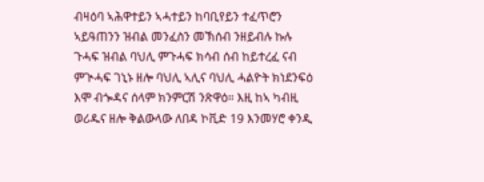ብዛዕባ ኣሕዋተይን ኣሓተይን ከባቢየይን ተፈጥሮን ኣይዓጠንን ዝብል መንፈስን መኽሰብ ንዘይብሉ ኩሉ ጉሓፍ ዝብል ባህሊ ምጉሓፍ ክሳብ ሰብ ከይተረፈ ናብ ምጒሓፍ ገኒኑ ዘሎ ባህሊ ኣሊና ባህሊ ሓልዮት ክነደንፍዕ እሞ ብጐዳና ሰላም ክንምርሽ ንጽዋዕ። እዚ ከኣ ካብዚ ወሪዱና ዘሎ ቅልውላው ለበዳ ኮቪድ 19 እንመሃሮ ቀንዲ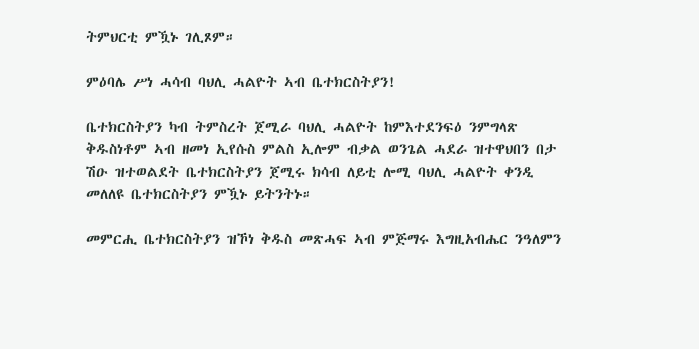ትምህርቲ ምዃኑ ገሊጾም።

ምዕባሌ ሥነ ሓሳብ ባህሊ ሓልዮት ኣብ ቤተክርስትያን!

ቤተክርስትያን ካብ ትምስረት ጀሚራ ባህሊ ሓልዮት ከምእተደንፍዕ ንምግላጽ ቅዱስነቶም ኣብ ዘመነ ኢየሱስ ምልስ ኢሎም ብቃል ወንጌል ሓደራ ዝተዋህበን በታ ሽዑ ዝተወልደት ቤተክርስትያን ጀሚሩ ክሳብ ለይቲ ሎሚ ባህሊ ሓልዮት ቀንዲ መለለዩ ቤተክርስትያን ምዃኑ ይትንትኑ።

መምርሒ ቤተክርስትያን ዝኾነ ቅዱስ መጽሓፍ ኣብ ምጅማሩ እግዚአብሔር ንዓለምን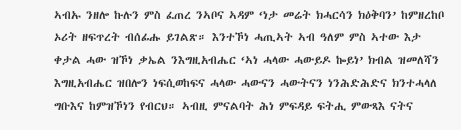ኣብኡ ንዘሎ ኩሉን ምስ ፈጠረ ንኣቦና ኣዳም ‘ነታ መሬት ክሓርሳን ክዕቅባን’ ከምዘረከቦ ኦሪት ዘፍጥረት ብሰፊሑ ይገልጽ። እንተኾነ ሓጢኣት ኣብ ዓለም ምስ ኣተው እታ ቀታል ሓው ዝኾነ ቃኤል ንእግዚአብሔር ‘ኣነ ሓላው ሓውይዶ ኰይነ’ ክብል ዝመለሻን እግዚአብሔር ዝበሎን ነፍሲወከፍና ሓላው ሓውናን ሓውትናን ነንሕድሕድና ክንተሓላለ ግቡእና ከምዝኾነን የብርህ። ኣብዚ ምናልባት ሕነ ምፍዳይ ፍትሒ ምውጻእ ናትና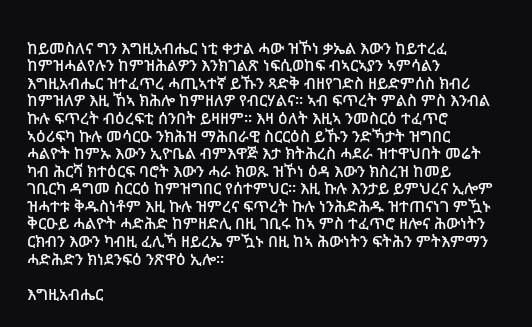ከይመስለና ግን እግዚአብሔር ነቲ ቀታል ሓው ዝኾነ ቃኤል እውን ከይተረፈ ከምዝሓልየሉን ከምዝሕልዎን እንክገልጽ ነፍሲወከፍ ብኣርኣያን ኣምሳልን እግዚአብሔር ዝተፈጥረ ሓጢኣተኛ ይኹን ጻድቅ ብዘየገድስ ዘይድምሰስ ክብሪ ከምዝለዎ እዚ ኸኣ ክሕሎ ከምዘለዎ የብርሃልና። ኣብ ፍጥረት ምልስ ምስ እንብል ኩሉ ፍጥረት ብዕረፍቲ ሰንበት ይዛዘም። እዛ ዕለት እዚኣ ንመስርዕ ተፈጥሮ ኣዕሪፍካ ኩሉ መሳርዑ ንክሕዝ ማሕበራዊ ስርርዕስ ይኹን ንድኻታት ዝግበር ሓልዮት ከምኡ እውን ኢዮቤል ብምእዋጅ እታ ክትሕረስ ሓደራ ዝተዋህበት መሬት ካብ ሕርሻ ክተዕርፍ ባሮት እውን ሓራ ክወጹ ዝኾነ ዕዳ እውን ክስረዝ ከመይ ገቢርካ ዳግመ ስርርዕ ከምዝግበር የሰተምህር። እዚ ኩሉ እንታይ ይምህረና ኢሎም ዝሓተቱ ቅዱስነቶም እዚ ኩሉ ዝምረና ፍጥረት ኩሉ ነንሕድሕዱ ዝተጠናነገ ምዃኑ ቅርዑይ ሓልዮት ሓድሕድ ከምዘድሊ በዚ ገቢሩ ከኣ ምስ ተፈጥሮ ዘሎና ሕውነትን ርክብን እውን ካብዚ ፈሊኻ ዘይረኤ ምዃኑ በዚ ከኣ ሕውነትን ፍትሕን ምትእምማን ሓድሕድን ክነደንፍዕ ንጽዋዕ ኢሎ።

እግዚአብሔር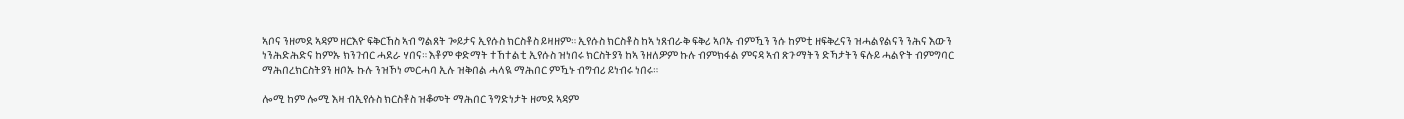ኣቦና ንዘመደ ኣዳም ዘርእዮ ፍቅርኸስ ኣብ ግልጸት ጐይታና ኢየሱስ ክርስቶስ ይዛዘም። ኢየሱስ ክርስቶስ ከኣ ነጸብራቅ ፍቅሪ ኣቦኡ ብምዃን ንሱ ከምቲ ዘፍቅረናን ዝሓልየልናን ንሕና እውን ነንሕድሕድና ከምኡ ክንገብር ሓደራ ሃበና። እቶም ቀድማት ተኸተልቲ ኢየሱስ ዝነበሩ ክርስትያን ከኣ ንዘለዎም ኩሉ ብምክፋል ምናዳ ኣብ ጽጉማትን ድኻታትን ፍሉይ ሓልዮት ብምግባር ማሕበረክርስትያን ዘቦኡ ኩሉ ንዝኾነ መርሓባ ኢሉ ዝቅበል ሓላዪ ማሕበር ምዃኑ ብግብሪ ይነብሩ ነበሩ።

ሎሚ ከም ሎሚ እዛ ብኢየሱስ ክርስቶስ ዝቆመት ማሕበር ንግድነታት ዘመደ ኣዳም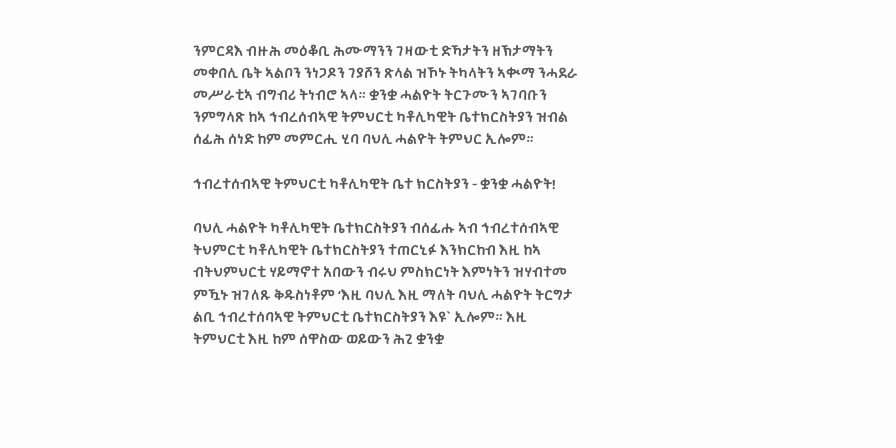ንምርዳእ ብዙሕ መዕቆቢ ሕሙማንን ገዛውቲ ድኻታትን ዘኽታማትን መቀበሊ ቤት ኣልቦን ንነጋዶን ገያሾን ጽላል ዝኾኑ ትካላትን ኣቊማ ንሓደራ መሥራቲኣ ብግብሪ ትነብሮ ኣላ። ቋንቋ ሓልዮት ትርጉሙን ኣገባቡን ንምግላጽ ከኣ ኅብረሰብኣዊ ትምህርቲ ካቶሊካዊት ቤተክርስትያን ዝብል ሰፊሕ ሰነድ ከም መምርሒ ሂባ ባህሊ ሓልዮት ትምህር ኢሎም።

ኅብረተሰብኣዊ ትምህርቲ ካቶሊካዊት ቤተ ክርስትያን - ቋንቋ ሓልዮት!

ባህሊ ሓልዮት ካቶሊካዊት ቤተክርስትያን ብሰፊሑ ኣብ ኅብረተሰብኣዊ ትህምርቲ ካቶሊካዊት ቤተክርስትያን ተጠርኒፉ እንክርከብ እዚ ከኣ ብትህምህርቲ ሃይማኖተ አበውን ብሩህ ምስክርነት እምነትን ዝሃብተመ ምዃኑ ዝገለጹ ቅዱስነቶም ‘እዚ ባህሊ እዚ ማለት ባህሊ ሓልዮት ትርግታ ልቢ ኅብረተሰባኣዊ ትምህርቲ ቤተክርስትያን እዩ` ኢሎም። እዚ ትምህርቲ እዚ ከም ሰዋስው ወይውን ሕጊ ቋንቋ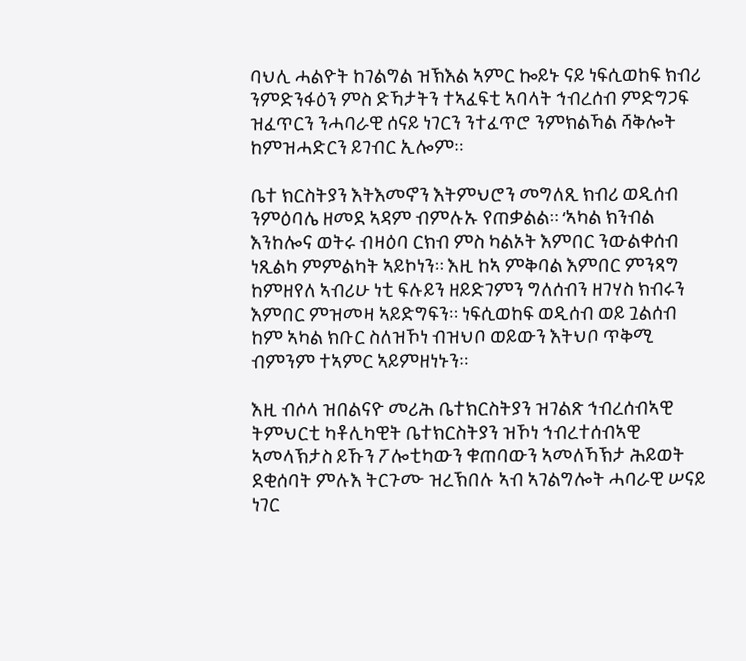ባህሊ ሓልዮት ከገልግል ዝኽእል ኣምር ኰይኑ ናይ ነፍሲወከፍ ክብሪ ንምድንፋዕን ምስ ድኻታትን ተኣፈፍቲ ኣባላት ኅብረሰብ ምድግጋፍ ዝፈጥርን ንሓባራዊ ሰናይ ነገርን ንተፈጥሮ ንምክልኻል ሻቅሎት ከምዝሓድርን ይገብር ኢሎም።

ቤተ ክርስትያን እትእመኖን እትምህሮን መግለጺ ክብሪ ወዲሰብ ንምዕባሌ ዘመደ ኣዳም ብምሉኡ የጠቃልል። ‘ኣካል ክንብል እንከሎና ወትሩ ብዛዕባ ርክብ ምስ ካልኦት እምበር ንውልቀሰብ ነጺልካ ምምልካት ኣይኮነን። እዚ ከኣ ምቅባል እምበር ምንጻግ ከምዘየለ ኣብሪሁ ነቲ ፍሉይን ዘይድገምን ግለሰብን ዘገሃስ ክብሩን እምበር ምዝመዛ ኣይድግፍን። ነፍሲወከፍ ወዲሰብ ወይ ጓልሰብ ከም ኣካል ክቡር ስለዝኾነ ብዝህቦ ወይውን እትህቦ ጥቅሚ ብምንም ተኣምር ኣይምዘነኑን።

እዚ ብሶላ ዝበልናዮ መሪሕ ቤተክርስትያን ዝገልጽ ኅብረሰብኣዊ ትምህርቲ ካቶሊካዊት ቤተክርስትያን ዝኾነ ኅብረተሰብኣዊ ኣመላኽታስ ይኹን ፖሎቲካውን ቁጠባውን ኣመለኻኽታ ሕይወት ደቂሰባት ምሉእ ትርጉሙ ዝረኽበሉ ኣብ ኣገልግሎት ሓባራዊ ሠናይ ነገር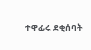ተዋፊሩ ደቂሰባት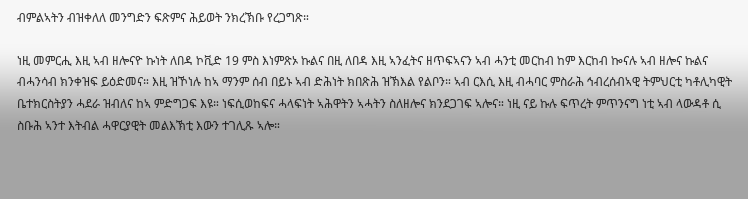ብምልኣትን ብዝቀለለ መንግድን ፍጽምና ሕይወት ንክረኽቡ የረጋግጽ።

ነዚ መምርሒ እዚ ኣብ ዘሎናዮ ኩነት ለበዳ ኮቪድ 19 ምስ እነምጽኦ ኩልና በዚ ለበዳ እዚ ኣንፈትና ዘጥፍኣናን ኣብ ሓንቲ መርከብ ከም እርከብ ኰናሉ ኣብ ዘሎና ኩልና ብሓንሳብ ክንቀዝፍ ይዕድመና። እዚ ዝኾነሉ ከኣ ማንም ሰብ በይኑ ኣብ ድሕነት ክበጽሕ ዝኽእል የልቦን። ኣብ ርእሲ እዚ ብሓባር ምስራሕ ኅብረሰብኣዊ ትምህርቲ ካቶሊካዊት ቤተክርስትያን ሓደራ ዝብለና ከኣ ምድግጋፍ እዩ። ነፍሲወከፍና ሓላፍነት ኣሕዋትን ኣሓትን ስለዘሎና ክንደጋገፍ ኣሎና። ነዚ ናይ ኩሉ ፍጥረት ምጥንናግ ነቲ ኣብ ላውዳቶ ሲ ስቡሕ ኣንተ እትብል ሓዋርያዊት መልእኽቲ እውን ተገሊጹ ኣሎ።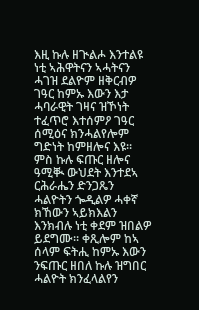እዚ ኩሉ ዘጒልሖ እንተልዩ ነቲ ኣሕዋትናን ኣሓትናን ሓገዝ ደልዮም ዘቅርብዎ ገዓር ከምኡ እውን እታ ሓባራዊት ገዛና ዝኾነት ተፈጥሮ እተሰምዖ ገዓር ሰሚዕና ክንሓልየሎም ግድነት ከምዘሎና እዩ። ምስ ኩሉ ፍጡር ዘሎና ዓሚቚ ውህደት እንተደኣ ርሕራሔን ድንጋጼን ሓልዮትን ጐዲልዎ ሓቀኛ ክኸውን ኣይክእልን እንክብሉ ነቲ ቀደም ዝበልዎ ይደግሙ። ቀጺሎም ከኣ ሰላም ፍትሒ ከምኡ እውን ንፍጡር ዘበለ ኩሉ ዝግበር ሓልዮት ክንፈላልየን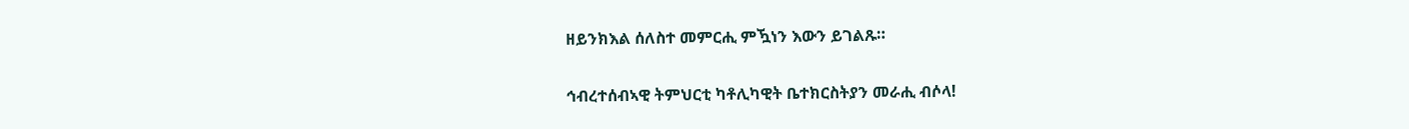ዘይንክእል ሰለስተ መምርሒ ምዃነን እውን ይገልጹ።

ኅብረተሰብኣዊ ትምህርቲ ካቶሊካዊት ቤተክርስትያን መራሒ ብሶላ!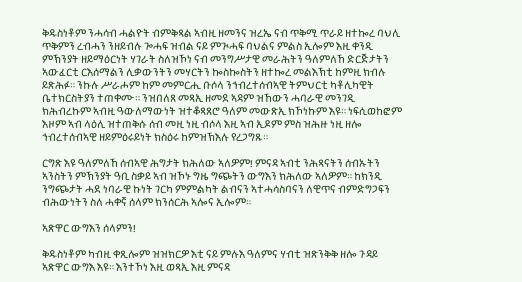ቅዱስነቶም ንሓሳብ ሓልዮት ብምቅጻል ኣብዚ ዘመንና ዝረኤ ናብ ጥቅሚ ጥራይ ዘተኰረ ባህሊ ጥቅምን ረብሓን ንዘይብሉ ጐሓፍ ዝብል ናይ ምጒሓፍ ባህልና ምልስ ኢሎም እዚ ቀንዲ ምኽንያት ዘይማዕርነት ሃገራት ስለዝኾነ ናብ መንግሥታዊ መራሕትን ዓለምለኸ ድርጅታትን ኣውፈርቲ ርእሰማልን ሊቃውንትን መሃርትን ኰስኰስትን ዘተኰረ መልእኽቲ ከምዚ ክብሉ ይጽሕፉ። ንኩሉ ሥራሖም ከም መምርሒ ቡሶላ ንኅብረተሰብኣዊ ትምህርቲ ካቶሊካዊት ቤተክርስትያን ተጠቀሙ። ንዝበለጸ መጻኢ ዘመደ ኣዳም ዝኸውን ሓባራዊ መንገዲ ክሕብረኩም ኣብዚ ዓውለማውነት ዝተቆጻጸሮ ዓለም መውጽኢ ክኾነኩም እዩ። ነፍሲወከፎም እዞም ኣብ ላዕሊ ዝተጠቅሱ ሰብ መዚ ነዚ ብሶላ እዚ ኣብ ኢዶም ምስ ዝሕዙ ነዚ ዘሎ ኅብረተሰብኣዊ ዘይምዕሩይነት ክስዕሩ ከምዝኽእሉ የረጋግጹ።

ርግጽ እዩ ዓለምለኸ ሰብኣዊ ሕግታት ክሕለው ኣለዎም! ምናዳ ኣብቲ ንሕጻናትን ሰብኡትን ኣንስትን ምኽንያት ዓቢ ስቃይ ኣብ ዝኾኑ ግዜ ግጭትን ውግእን ክሕለው ኣለዎም። ከክንዲ ንግጭታት ሓደ ነባራዊ ኩነት ገርካ ምምልካት ልብናን ኣተሓሳስባናን ለዊጥና ብምድግጋፍን ብሕውነትን ስለ ሓቀኛ ሰላም ክንሰርሕ ኣሎና ኢሎም።

ኣጽዋር ውግእን ሰላምን!

ቅዱስነቶም ካብዚ ቀጺሎም ዝዝክርዎ እቲ ናይ ምሉእ ዓለምና ሃብቲ ዝጽንቅቅ ዘሎ ጉዳይ ኣጽዋር ውግእ እዩ። እንተኾነ እዚ ወጻኢ እዚ ምናዳ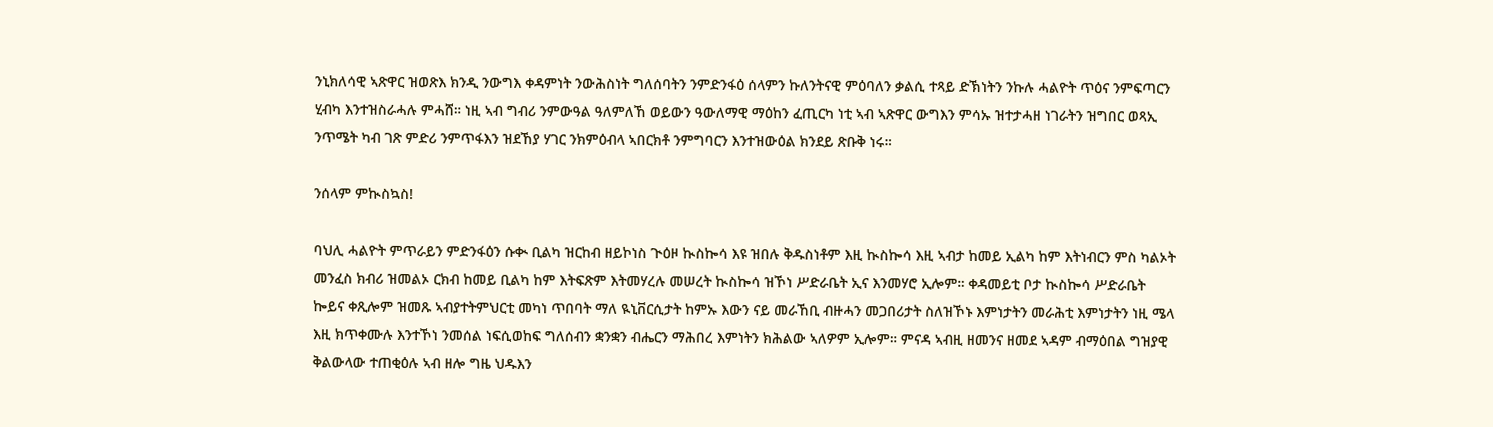ንኒክለሳዊ ኣጽዋር ዝወጽእ ክንዲ ንውግእ ቀዳምነት ንውሕስነት ግለሰባትን ንምድንፋዕ ሰላምን ኩለንትናዊ ምዕባለን ቃልሲ ተጻይ ድኽነትን ንኩሉ ሓልዮት ጥዕና ንምፍጣርን ሂብካ እንተዝስራሓሉ ምሓሸ። ነዚ ኣብ ግብሪ ንምውዓል ዓለምለኸ ወይውን ዓውለማዊ ማዕከን ፈጢርካ ነቲ ኣብ ኣጽዋር ውግእን ምሳኡ ዝተታሓዘ ነገራትን ዝግበር ወጻኢ ንጥሜት ካብ ገጽ ምድሪ ንምጥፋእን ዝደኸያ ሃገር ንክምዕብላ ኣበርክቶ ንምግባርን እንተዝውዕል ክንደይ ጽቡቅ ነሩ።

ንሰላም ምኲስኳስ!

ባህሊ ሓልዮት ምጥራይን ምድንፋዕን ሱቊ ቢልካ ዝርከብ ዘይኮነስ ጒዕዞ ኲስኰሳ እዩ ዝበሉ ቅዱስነቶም እዚ ኲስኰሳ እዚ ኣብታ ከመይ ኢልካ ከም እትነብርን ምስ ካልኦት መንፈስ ክብሪ ዝመልኦ ርክብ ከመይ ቢልካ ከም እትፍጽም እትመሃረሉ መሠረት ኲስኰሳ ዝኾነ ሥድራቤት ኢና እንመሃሮ ኢሎም። ቀዳመይቲ ቦታ ኲስኰሳ ሥድራቤት ኰይና ቀጺሎም ዝመጹ ኣብያተትምህርቲ መካነ ጥበባት ማለ ዪኒቨርሲታት ከምኡ እውን ናይ መራኸቢ ብዙሓን መጋበሪታት ስለዝኾኑ እምነታትን መራሕቲ እምነታትን ነዚ ሜላ እዚ ክጥቀሙሉ እንተኾነ ንመሰል ነፍሲወከፍ ግለሰብን ቋንቋን ብሔርን ማሕበረ እምነትን ክሕልው ኣለዎም ኢሎም። ምናዳ ኣብዚ ዘመንና ዘመደ ኣዳም ብማዕበል ግዝያዊ ቅልውላው ተጠቂዕሉ ኣብ ዘሎ ግዜ ህዱእን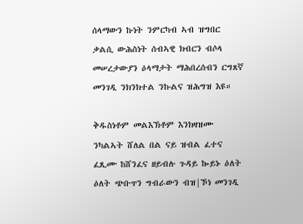ሰላማውን ኩነት ንምርካብ ኣብ ዝግበር ቃልሲ ውሕስነት ሰብኣዊ ክብርን ብሶላ መሠረታውያን ዕላማታት ማሕበረሰብን ርግጸኛ መንገዲ ንክንክተል ንኩልና ዝሕግዝ እዩ።

ቅዱስነቶም መልእኽቶም እንክዛዝሙ ንካልኣት ሸለል በል ናይ ዝብል ፈተና ፈጺሙ ከሸንፈና ዘይብሉ ጉዳይ ኰይኑ ዕለት ዕለት ጭቡጥን ግብራውን ብዝ|ኾነ መንገዲ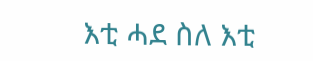እቲ ሓደ ስለ እቲ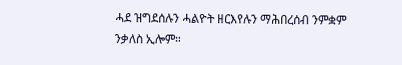ሓደ ዝግደሰሉን ሓልዮት ዘርእየሉን ማሕበረሰብ ንምቋም ንቃለስ ኢሎም።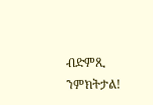ብድምጺ ንምክትታል!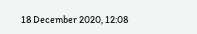18 December 2020, 12:08